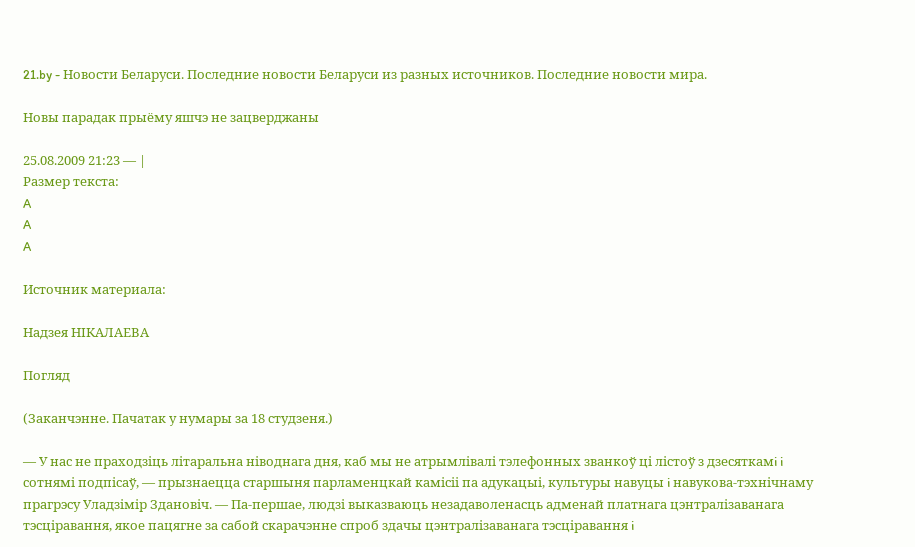21.by - Новости Беларуси. Последние новости Беларуси из разных источников. Последние новости мира.

Новы парадак прыёму яшчэ не зацверджаны

25.08.2009 21:23 — |
Размер текста:
A
A
A

Источник материала:

Надзея НIКАЛАЕВА

Погляд

(Заканчэнне. Пачатак у нумары за 18 студзеня.)

— У нас не праходзiць лiтаральна нiводнага дня, каб мы не атрымлiвалi тэлефонных званкоў цi лiстоў з дзесяткамi i сотнямi подпiсаў, — прызнаецца старшыня парламенцкай камiсii па адукацыi, культуры навуцы i навукова-тэхнiчнаму прагрэсу Уладзiмiр Здановiч. — Па-першае, людзi выказваюць незадаволенасць адменай платнага цэнтралiзаванага тэсцiравання, якое пацягне за сабой скарачэнне спроб здачы цэнтралiзаванага тэсцiравання i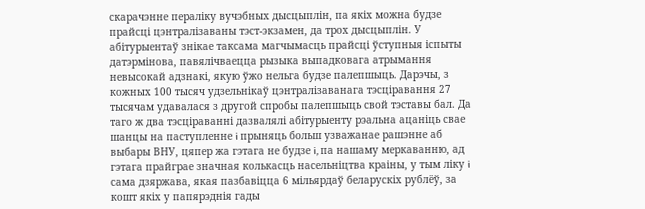скарачэнне пералiку вучэбных дысцыплiн, па якiх можна будзе прайсцi цэнтралiзаваны тэст-экзамен, да трох дысцыплiн. У абiтурыентаў знiкае таксама магчымасць прайсцi ўступныя iспыты датэрмiнова, павялiчваецца рызыка выпадковага атрымання невысокай адзнакi, якую ўжо нельга будзе палепшыць. Дарэчы, з кожных 100 тысяч удзельнiкаў цэнтралiзаванага тэсцiравання 27 тысячам удавалася з другой спробы палепшыць свой тэставы бал. Да таго ж два тэсцiраваннi дазвалялi абiтурыенту рэальна ацанiць свае шанцы на паступленне i прыняць больш узважанае рашэнне аб выбары ВНУ, цяпер жа гэтага не будзе i, па нашаму меркаванню, ад гэтага прайграе значная колькасць насельнiцтва краiны, у тым лiку i сама дзяржава, якая пазбавiцца 6 мiльярдаў беларускiх рублёў, за кошт якiх у папярэднiя гады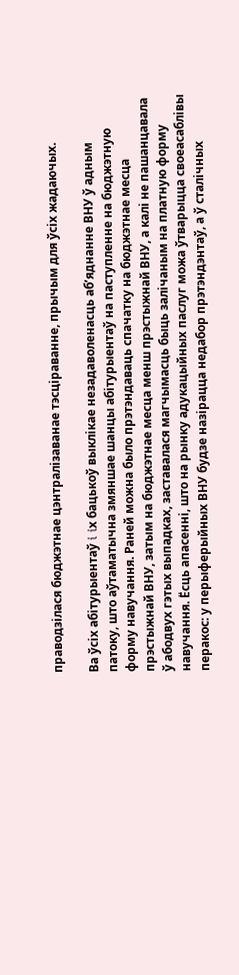праводзiлася бюджэтнае цэнтралiзаванае тэсцiраванне, прычым для ўсiх жадаючых.

Ва ўсiх абiтурыентаў i iх бацькоў выклiкае незадаволенасць аб’яднанне ВНУ ў адным патоку, што аўтаматычна змяншае шанцы абiтурыентаў на паступленне на бюджэтную форму навучання. Раней можна было прэтэндаваць спачатку на бюджэтнае месца прэстыжнай ВНУ, затым на бюджэтнае месца менш прэстыжнай ВНУ, а калi не пашанцавала ў абодвух гэтых выпадках, заставалася магчымасць быць залiчаным на платную форму навучання. Ёсць апасеннi, што на рынку адукацыйных паслуг можа ўтварыцца своеасаблiвы перакос: у перыферыйных ВНУ будзе назiрацца недабор прэтэндэнтаў, а ў сталiчных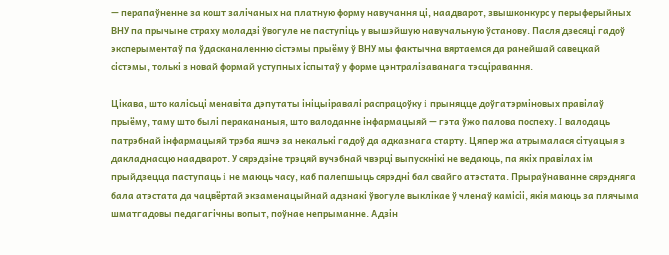— перапаўненне за кошт залiчаных на платную форму навучання цi, наадварот, звышконкурс у перыферыйных ВНУ па прычыне страху моладзi ўвогуле не паступiць у вышэйшую навучальную ўстанову. Пасля дзесяцi гадоў эксперыментаў па ўдасканаленню сiстэмы прыёму ў ВНУ мы фактычна вяртаемся да ранейшай савецкай сiстэмы, толькi з новай формай уступных iспытаў у форме цэнтралiзаванага тэсцiравання.

Цiкава, што калiсьцi менавiта дэпутаты iнiцыiравалi распрацоўку i прыняцце доўгатэрмiновых правiлаў прыёму, таму што былi перакананыя, што валоданне iнфармацыяй — гэта ўжо палова поспеху. I валодаць патрэбнай iнфармацыяй трэба яшчэ за некалькi гадоў да адказнага старту. Цяпер жа атрымалася сiтуацыя з дакладнасцю наадварот. У сярэдзiне трэцяй вучэбнай чвэрцi выпускнiкi не ведаюць, па якiх правiлах iм прыйдзецца паступаць i не маюць часу, каб палепшыць сярэднi бал свайго атэстата. Прыраўнаванне сярэдняга бала атэстата да чацвёртай экзаменацыйнай адзнакi ўвогуле выклiкае ў членаў камiсii, якiя маюць за плячыма шматгадовы педагагiчны вопыт, поўнае непрыманне. Адзiн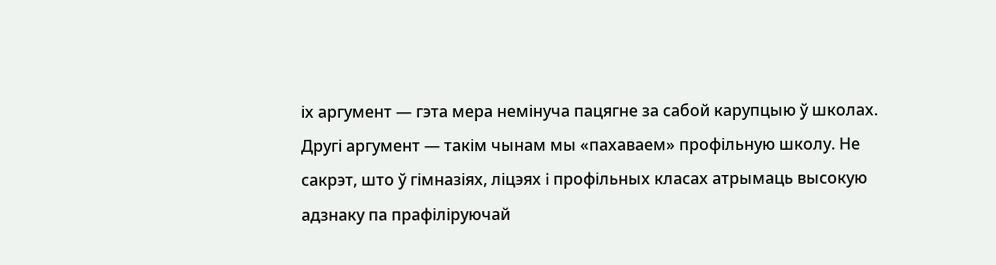iх аргумент — гэта мера немiнуча пацягне за сабой карупцыю ў школах. Другi аргумент — такiм чынам мы «пахаваем» профiльную школу. Не сакрэт, што ў гiмназiях, лiцэях i профiльных класах атрымаць высокую адзнаку па прафiлiруючай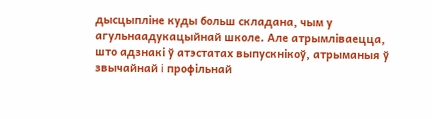дысцыплiне куды больш складана, чым у агульнаадукацыйнай школе. Але атрымлiваецца, што адзнакi ў атэстатах выпускнiкоў, атрыманыя ў звычайнай i профiльнай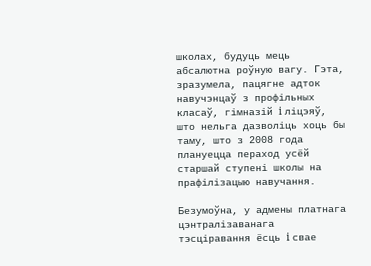школах, будуць мець абсалютна роўную вагу. Гэта, зразумела, пацягне адток навучэнцаў з профiльных класаў, гiмназiй i лiцэяў, што нельга дазволiць хоць бы таму, што з 2008 года плануецца пераход усёй старшай ступенi школы на прафiлiзацыю навучання.

Безумоўна, у адмены платнага цэнтралiзаванага тэсцiравання ёсць i свае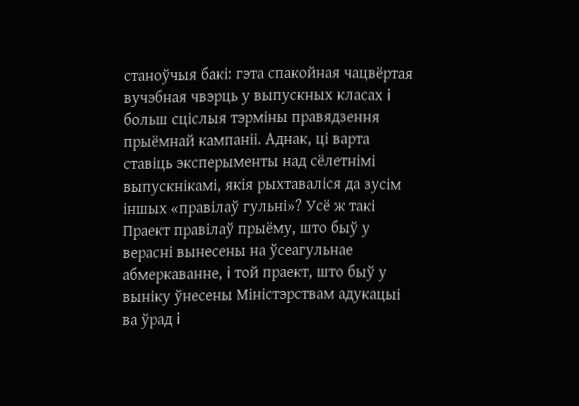станоўчыя бакi: гэта спакойная чацвёртая вучэбная чвэрць у выпускных класах i больш сцiслыя тэрмiны правядзення прыёмнай кампанii. Аднак, цi варта ставiць эксперыменты над сёлетнiмi выпускнiкамi, якiя рыхтавалiся да зусiм iншых «правiлаў гульнi»? Усё ж такi Праект правiлаў прыёму, што быў у вераснi вынесены на ўсеагульнае абмеркаванне, i той праект, што быў у вынiку ўнесены Мiнiстэрствам адукацыi ва ўрад i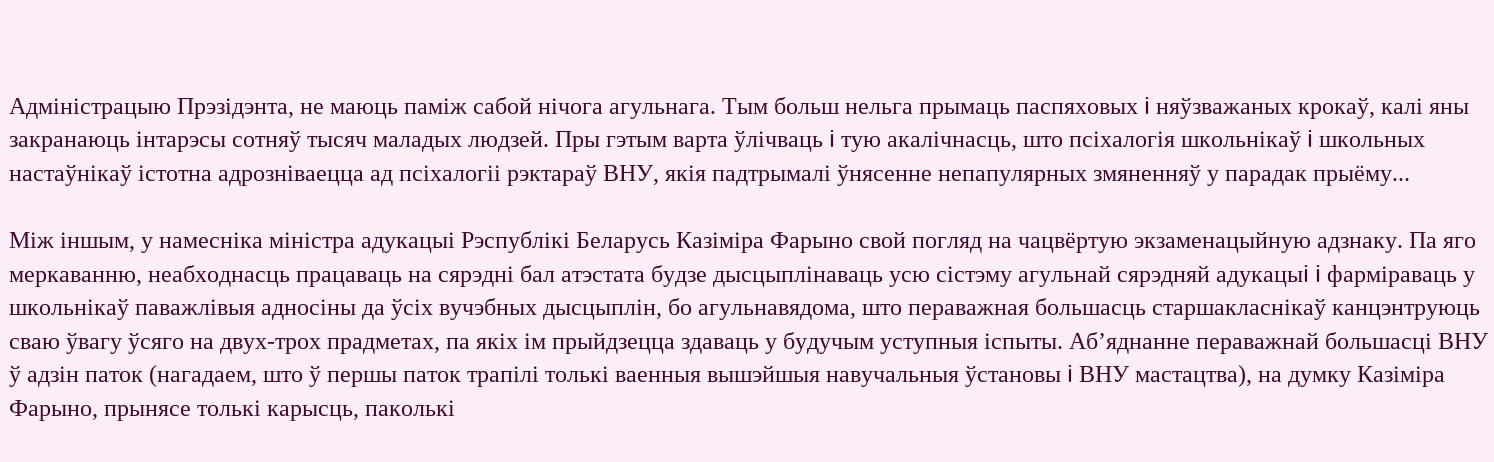Адмiнiстрацыю Прэзiдэнта, не маюць памiж сабой нiчога агульнага. Тым больш нельга прымаць паспяховых i няўзважаных крокаў, калi яны закранаюць iнтарэсы сотняў тысяч маладых людзей. Пры гэтым варта ўлiчваць i тую акалiчнасць, што псiхалогiя школьнiкаў i школьных настаўнiкаў iстотна адрознiваецца ад псiхалогii рэктараў ВНУ, якiя падтрымалi ўнясенне непапулярных змяненняў у парадак прыёму...

Мiж iншым, у намеснiка мiнiстра адукацыi Рэспублiкi Беларусь Казiмiра Фарыно свой погляд на чацвёртую экзаменацыйную адзнаку. Па яго меркаванню, неабходнасць працаваць на сярэднi бал атэстата будзе дысцыплiнаваць усю сiстэму агульнай сярэдняй адукацыi i фармiраваць у школьнiкаў паважлiвыя адносiны да ўсiх вучэбных дысцыплiн, бо агульнавядома, што пераважная большасць старшакласнiкаў канцэнтруюць сваю ўвагу ўсяго на двух-трох прадметах, па якiх iм прыйдзецца здаваць у будучым уступныя iспыты. Аб’яднанне пераважнай большасцi ВНУ ў адзiн паток (нагадаем, што ў першы паток трапiлi толькi ваенныя вышэйшыя навучальныя ўстановы i ВНУ мастацтва), на думку Казiмiра Фарыно, прынясе толькi карысць, паколькi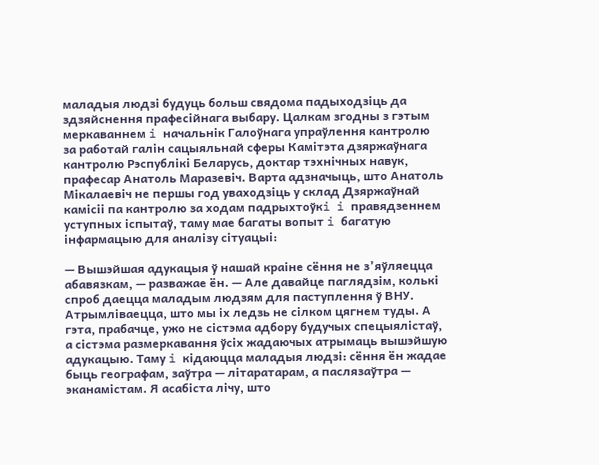маладыя людзi будуць больш свядома падыходзiць да здзяйснення прафесiйнага выбару. Цалкам згодны з гэтым меркаваннем i начальнiк Галоўнага упраўлення кантролю за работай галiн сацыяльнай сферы Камiтэта дзяржаўнага кантролю Рэспублiкi Беларусь, доктар тэхнiчных навук, прафесар Анатоль Маразевiч. Варта адзначыць, што Анатоль Мiкалаевiч не першы год уваходзiць у склад Дзяржаўнай камiсii па кантролю за ходам падрыхтоўкi i правядзеннем уступных iспытаў, таму мае багаты вопыт i багатую iнфармацыю для аналiзу сiтуацыi:

— Вышэйшая адукацыя ў нашай краiне сёння не з’яўляецца абавязкам, — разважае ён. — Але давайце паглядзiм, колькi спроб даецца маладым людзям для паступлення ў ВНУ. Атрымлiваецца, што мы iх ледзь не сiлком цягнем туды. А гэта, прабачце, ужо не сiстэма адбору будучых спецыялiстаў, а сiстэма размеркавання ўсiх жадаючых атрымаць вышэйшую адукацыю. Таму i кідаюцца маладыя людзi: сёння ён жадае быць географам, заўтра — лiтаратарам, а паслязаўтра — эканамiстам. Я асабiста лiчу, што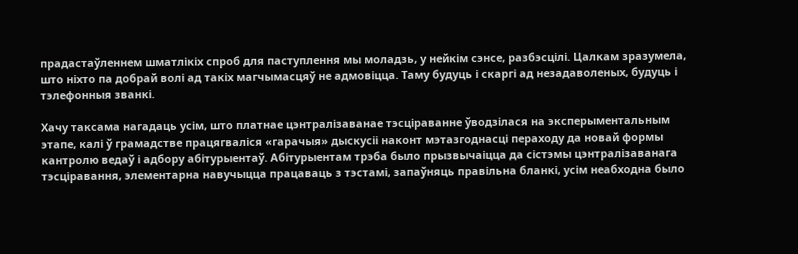прадастаўленнем шматлiкiх спроб для паступлення мы моладзь, у нейкiм сэнсе, разбэсцiлi. Цалкам зразумела, што нiхто па добрай волi ад такiх магчымасцяў не адмовiцца. Таму будуць i скаргi ад незадаволеных, будуць i тэлефонныя званкi.

Хачу таксама нагадаць усiм, што платнае цэнтралiзаванае тэсцiраванне ўводзiлася на эксперыментальным этапе, калi ў грамадстве працягвалiся «гарачыя» дыскусii наконт мэтазгоднасцi пераходу да новай формы кантролю ведаў i адбору абiтурыентаў. Абiтурыентам трэба было прызвычаiцца да сiстэмы цэнтралiзаванага тэсцiравання, элементарна навучыцца працаваць з тэстамi, запаўняць правiльна бланкi, усiм неабходна было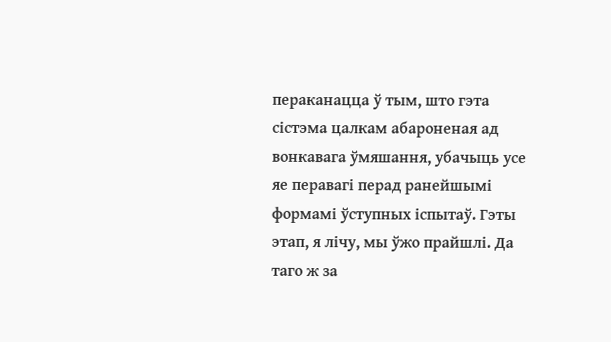пераканацца ў тым, што гэта сiстэма цалкам абароненая ад вонкавага ўмяшання, убачыць усе яе перавагi перад ранейшымi формамi ўступных iспытаў. Гэты этап, я лiчу, мы ўжо прайшлi. Да таго ж за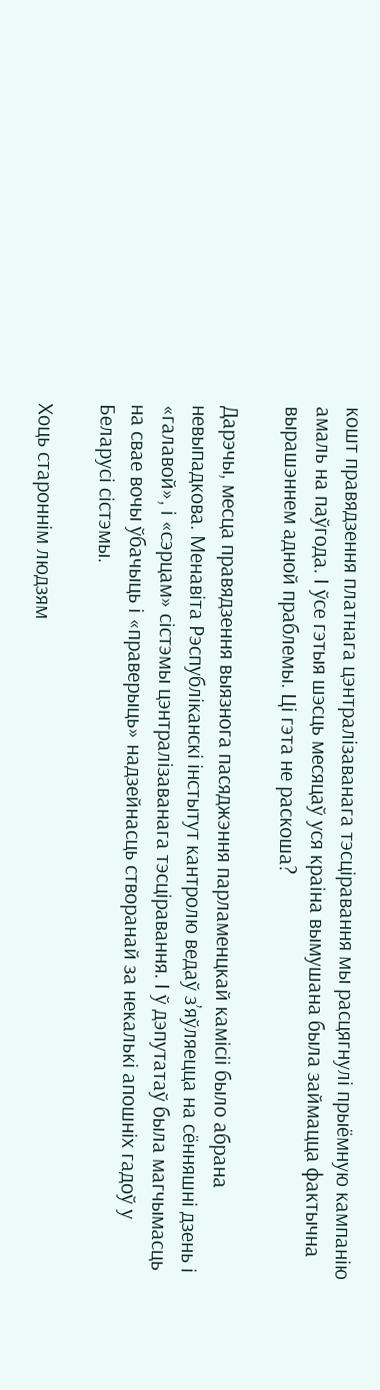кошт правядзення платнага цэнтралiзаванага тэсцiравання мы расцягнулi прыёмную кампанiю амаль на паўгода. I ўсе гэтыя шэсць месяцаў уся краiна вымушана была займацца фактычна вырашэннем адной праблемы. Цi гэта не раскоша?

Дарэчы, месца правядзення выязнога пасяджэння парламенцкай камiсii было абрана невыпадкова. Менавiта Рэспублiканскi iнстытут кантролю ведаў з’яўляецца на сённяшнi дзень i «галавой», i «сэрцам» сiстэмы цэнтралiзаванага тэсцiравання. I ў дэпутатаў была магчымасць на свае вочы ўбачыць i «праверыць» надзейнасць створанай за некалькi апошнiх гадоў у Беларусi сiстэмы.

Хоць староннiм людзям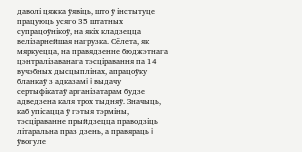даволi цяжка ўявiць, што ў iнстытуце працуюць усяго 35 штатных супрацоўнiкоў, на якiх кладзецца велiзарнейшая нагрузка. Сёлета, як мяркуецца, на правядзенне бюджэтнага цэнтралiзаванага тэсцiравання па 14 вучэбных дысцыплiнах, апрацоўку бланкаў з адказамi i выдачу сертыфiкатаў арганiзатарам будзе адведзена каля трох тыдняў. Значыць, каб упiсацца ў гэтыя тэрмiны, тэсцiраванне прыйдзецца праводзiць лiтаральна праз дзень, а правяраць i ўвогуле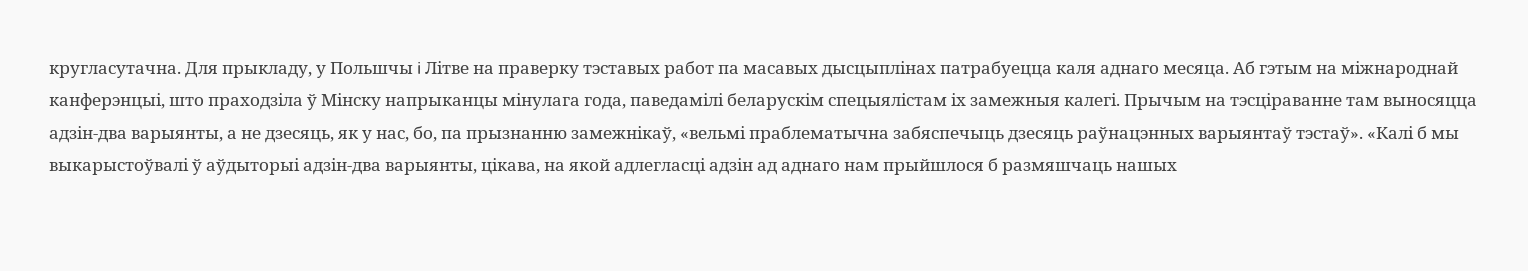кругласутачна. Для прыкладу, у Польшчы i Лiтве на праверку тэставых работ па масавых дысцыплiнах патрабуецца каля аднаго месяца. Аб гэтым на мiжнароднай канферэнцыi, што праходзiла ў Мiнску напрыканцы мiнулага года, паведамiлi беларускiм спецыялiстам iх замежныя калегi. Прычым на тэсцiраванне там выносяцца адзiн-два варыянты, а не дзесяць, як у нас, бо, па прызнанню замежнiкаў, «вельмi праблематычна забяспечыць дзесяць раўнацэнных варыянтаў тэстаў». «Калi б мы выкарыстоўвалi ў аўдыторыi адзiн-два варыянты, цiкава, на якой адлегласцi адзiн ад аднаго нам прыйшлося б размяшчаць нашых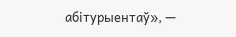абiтурыентаў», —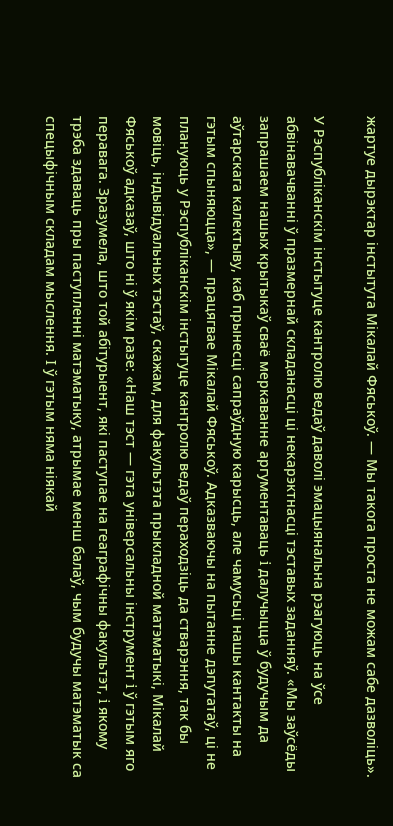жартуе дырэктар iнстытута Мiкалай Фяськоў. — Мы такога проста не можам сабе дазволiць».

У Рэспублiканскiм iнстытуце кантролю ведаў даволi эмацыянальна рэагуюць на ўсе абвiнавачваннi ў празмернай складанасцi цi некарэктнасцi тэставых заданняў. «Мы заўсёды запрашаем нашых крытыкаў сваё меркаванне аргументаваць i далучыцца ў будучым да аўтарскага калектыву, каб прынесцi сапраўдную карысць, але чамусьцi нашы кантакты на гэтым спыняюцца», — працягвае Мiкалай Фяськоў. Адказваючы на пытанне дэпутатаў, цi не плануюць у Рэспублiканскiм iнстытуце кантролю ведаў пераходзiць да стварэння, так бы мовiць, iндывiдуальных тэстаў, скажам, для факультэта прыкладной матэматыкi, Мiкалай Фяськоў адказаў, што нi ў якiм разе: «Наш тэст — гэта унiверсальны iнструмент i ў гэтым яго перавага. Зразумела, што той абiтурыент, якi паступае на геаграфiчны факультэт, i якому трэба здаваць пры паступленнi матэматыку, атрымае менш балаў, чым будучы матэматык са спецыфiчным складам мыслення. I ў гэтым няма нiякай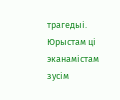трагедыi. Юрыстам цi эканамiстам зусiм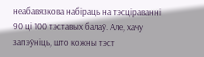неабавязкова набiраць на тэсцiраваннi 90 цi 100 тэставых балаў. Але, хачу запэўнiць, што кожны тэст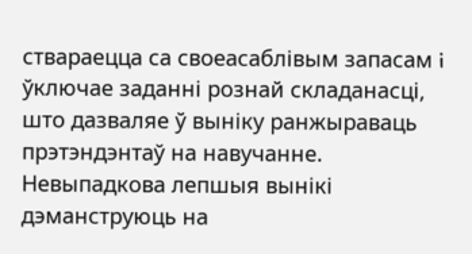ствараецца са своеасаблiвым запасам i ўключае заданнi рознай складанасцi, што дазваляе ў вынiку ранжыраваць прэтэндэнтаў на навучанне. Невыпадкова лепшыя вынiкi дэманструюць на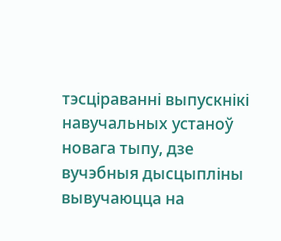тэсцiраваннi выпускнiкi навучальных устаноў новага тыпу, дзе вучэбныя дысцыплiны вывучаюцца на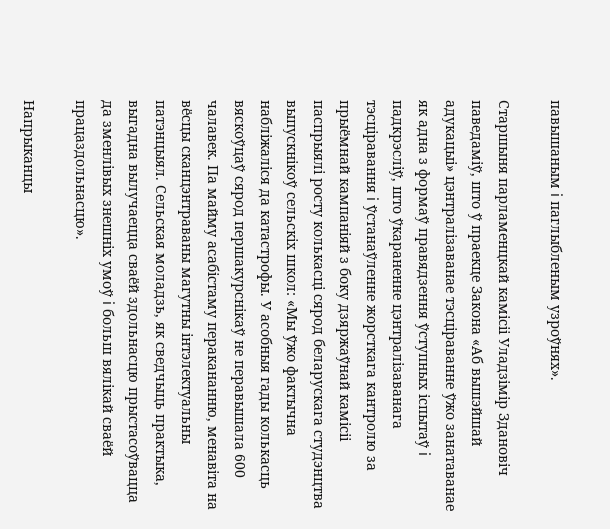павышаным i паглыбленым узроўнях».

Старшыня парламенцкай камiсii Уладзiмiр Здановiч паведамiў, што ў праекце Закона «Аб вышэйшай адукацыi» цэнтралiзаванае тэсцiраванне ўжо занатаванае як адна з формаў правядзення ўступных iспытаў i падкрэслiў, што ўкараненне цэнтралiзаванага тэсцiравання i ўстанаўленне жорсткага кантролю за прыёмнай кампанiяй з боку дзяржаўнай камiсii паспрыялi росту колькасцi сярод беларускага студэнцтва выпускнiкоў сельскiх школ: «Мы ўжо фактычна наблiжалiся да катастрофы. У асобныя гады колькасць вяскоўцаў сярод першакурснiкаў не перавышала 600 чалавек. Па майму асабiстаму перакананню, менавiта на вёсцы сканцэнтраваны магутны iнтэлектуальны патэнцыял. Сельская моладзь, як сведчыць практыка, выгадна вылучаецца сваёй здольнасцю прыстасоўвацца да зменлiвых знешнiх умоў i больш вялiкай сваёй працаздольнасцю».

Напрыканцы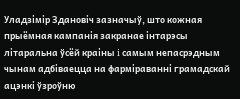Уладзiмiр Здановiч зазначыў, што кожная прыёмная кампанiя закранае iнтарэсы лiтаральна ўсёй краiны i самым непасрэдным чынам адбiваецца на фармiраваннi грамадскай ацэнкi ўзроўню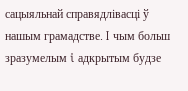сацыяльнай справядлiвасцi ў нашым грамадстве. I чым больш зразумелым i адкрытым будзе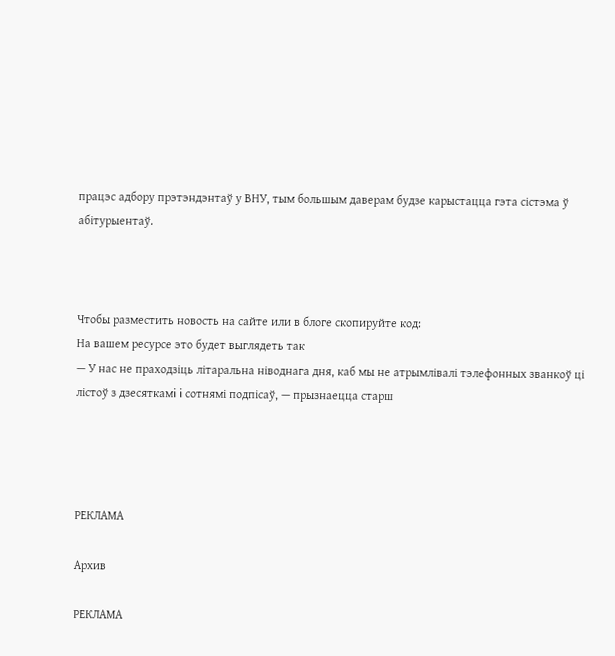працэс адбору прэтэндэнтаў у ВНУ, тым большым даверам будзе карыстацца гэта сiстэма ў абiтурыентаў.



Чтобы разместить новость на сайте или в блоге скопируйте код:
На вашем ресурсе это будет выглядеть так
— У нас не праходзiць лiтаральна нiводнага дня, каб мы не атрымлiвалi тэлефонных званкоў цi лiстоў з дзесяткамi i сотнямi подпiсаў, — прызнаецца старш




РЕКЛАМА

Архив

РЕКЛАМА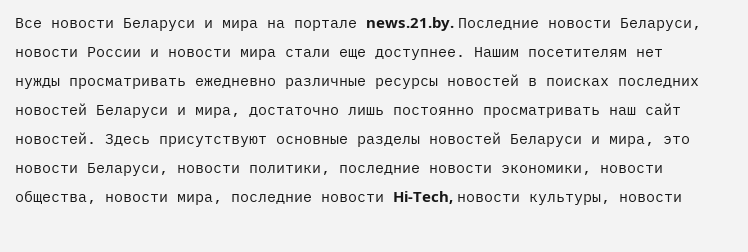Все новости Беларуси и мира на портале news.21.by. Последние новости Беларуси, новости России и новости мира стали еще доступнее. Нашим посетителям нет нужды просматривать ежедневно различные ресурсы новостей в поисках последних новостей Беларуси и мира, достаточно лишь постоянно просматривать наш сайт новостей. Здесь присутствуют основные разделы новостей Беларуси и мира, это новости Беларуси, новости политики, последние новости экономики, новости общества, новости мира, последние новости Hi-Tech, новости культуры, новости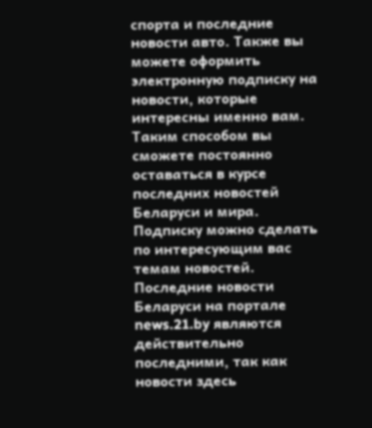спорта и последние новости авто. Также вы можете оформить электронную подписку на новости, которые интересны именно вам. Таким способом вы сможете постоянно оставаться в курсе последних новостей Беларуси и мира. Подписку можно сделать по интересующим вас темам новостей. Последние новости Беларуси на портале news.21.by являются действительно последними, так как новости здесь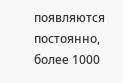появляются постоянно, более 1000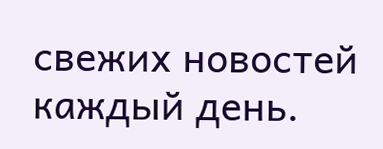свежих новостей каждый день.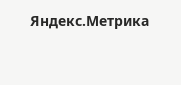Яндекс.Метрика